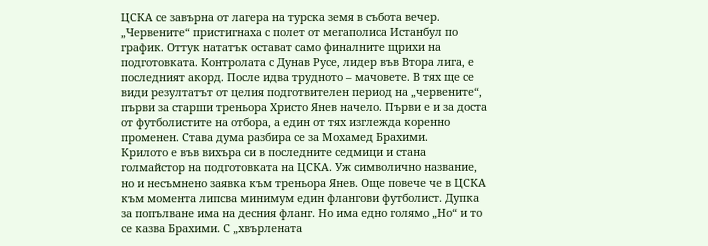ЦСКА се завърна от лагера на турска земя в събота вечер. „Червените“ пристигнаха с полет от мегаполиса Истанбул по график. Оттук нататък остават само финалните щрихи на подготовката. Контролата с Дунав Русе, лидер във Втора лига, е последният акорд. После идва трудното – мачовете. В тях ще се види резултатът от целия подготвителен период на „червените“, първи за старши треньора Христо Янев начело. Първи е и за доста от футболистите на отбора, а един от тях изглежда коренно променен. Става дума разбира се за Мохамед Брахими.
Крилото е във вихъра си в последните седмици и стана голмайстор на подготовката на ЦСКА. Уж символично название, но и несъмнено заявка към треньора Янев. Още повече че в ЦСКА към момента липсва минимум един флангови футболист. Дупка за попълване има на десния фланг. Но има едно голямо „Но“ и то се казва Брахими. С „хвърлената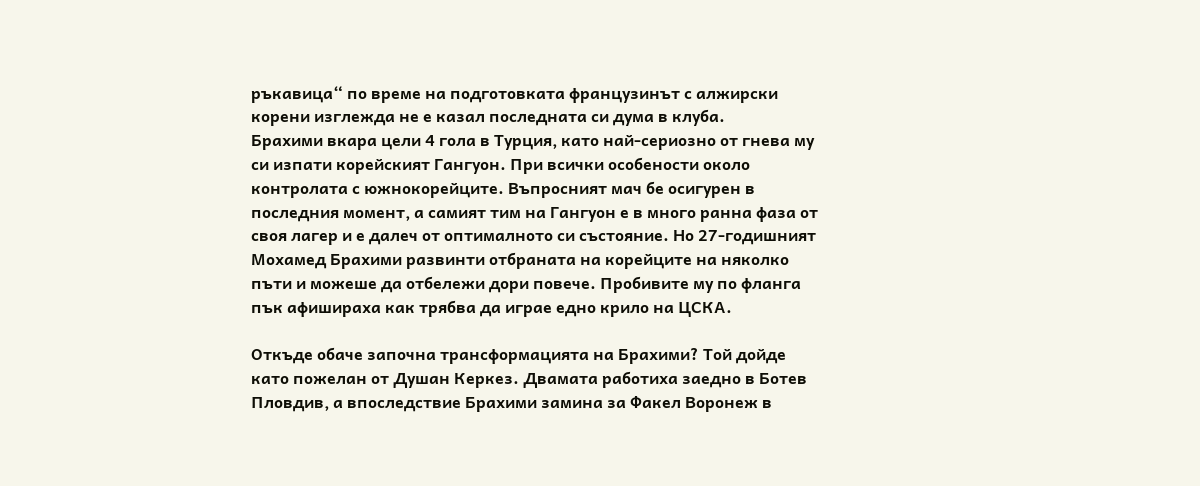ръкавица“ по време на подготовката французинът с алжирски корени изглежда не е казал последната си дума в клуба.
Брахими вкара цели 4 гола в Турция, като най-сериозно от гнева му си изпати корейският Гангуон. При всички особености около контролата с южнокорейците. Въпросният мач бе осигурен в последния момент, а самият тим на Гангуон е в много ранна фаза от своя лагер и е далеч от оптималното си състояние. Но 27-годишният Мохамед Брахими развинти отбраната на корейците на няколко пъти и можеше да отбележи дори повече. Пробивите му по фланга пък афишираха как трябва да играе едно крило на ЦСКА.

Откъде обаче започна трансформацията на Брахими? Той дойде като пожелан от Душан Керкез. Двамата работиха заедно в Ботев Пловдив, а впоследствие Брахими замина за Факел Воронеж в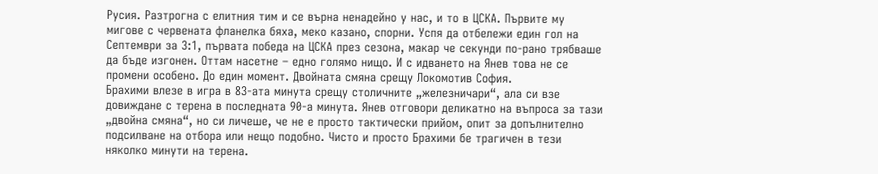Русия. Разтрогна с елитния тим и се върна ненадейно у нас, и то в ЦСКА. Първите му мигове с червената фланелка бяха, меко казано, спорни. Успя да отбележи един гол на Септември за 3:1, първата победа на ЦСКА през сезона, макар че секунди по-рано трябваше да бъде изгонен. Оттам насетне – едно голямо нищо. И с идването на Янев това не се промени особено. До един момент. Двойната смяна срещу Локомотив София.
Брахими влезе в игра в 83-ата минута срещу столичните „железничари“, ала си взе довиждане с терена в последната 90-а минута. Янев отговори деликатно на въпроса за тази „двойна смяна“, но си личеше, че не е просто тактически прийом, опит за допълнително подсилване на отбора или нещо подобно. Чисто и просто Брахими бе трагичен в тези няколко минути на терена.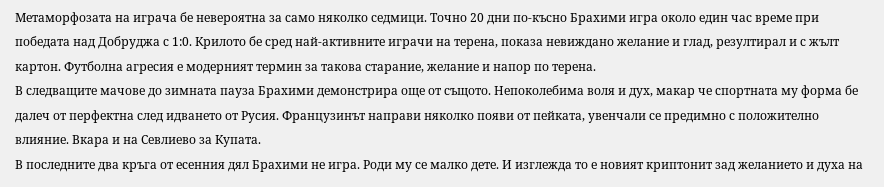Метаморфозата на играча бе невероятна за само няколко седмици. Точно 20 дни по-късно Брахими игра около един час време при победата над Добруджа с 1:0. Крилото бе сред най-активните играчи на терена, показа невиждано желание и глад, резултирал и с жълт картон. Футболна агресия е модерният термин за такова старание, желание и напор по терена.
В следващите мачове до зимната пауза Брахими демонстрира още от същото. Непоколебима воля и дух, макар че спортната му форма бе далеч от перфектна след идването от Русия. Французинът направи няколко появи от пейката, увенчали се предимно с положително влияние. Вкара и на Севлиево за Купата.
В последните два кръга от есенния дял Брахими не игра. Роди му се малко дете. И изглежда то е новият криптонит зад желанието и духа на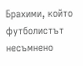Брахими, който футболистът несъмнено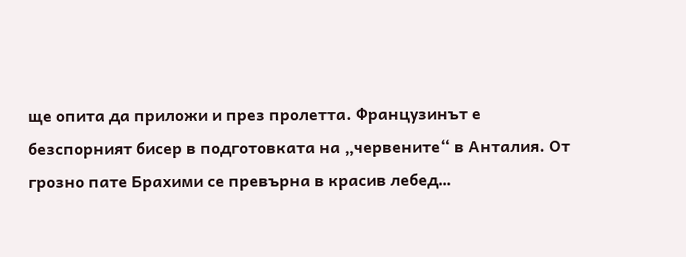ще опита да приложи и през пролетта. Французинът е безспорният бисер в подготовката на „червените“ в Анталия. От грозно пате Брахими се превърна в красив лебед…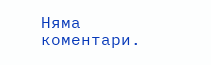Няма коментари.